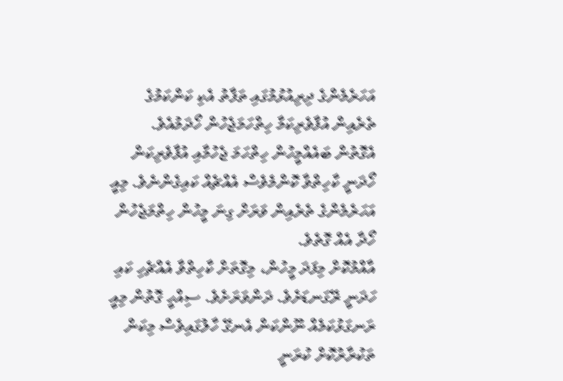އަހަރެމެންގެ ދިރިއުޅުމުގައި ތަފާތު އެކި ކަންކަމުގެ ތެރެއިން އުފާވެރިކަމާ ހިތްހަމަޖެހުން ހޯދަމުއެވެ. އެގޮތުން ބައެއްމީހުން ހިތްހަމަ ޖެހުމާއި އުފާވެރިކަން ހޯދަނީ ކާހިތްވާ ކޮންމެވެސް އެއްޗެއް ކައިގެންނެވެ. މިއީ އަހަރެމެންގެ ތެރެއިން ވަރަށް ގިނަ މީހުން ހިތްމަޖެހުން ހޯދާ އެއް ގޮތެވެ.
އާއްމުކޮށް މިފަދަ މީހުން، މިގޮތަށް ކާހިތްވާ އެއްޗެހި ކައި ހަދަނީ ރޭގަނޑަށެވެ. ދަންވަރަށެވެ. ސިއްހީ ގޮތުން މިއީ ރަނގަޅުކަމެއް ނޫންކަން އެނގޭ ހާލުގައިވެސް މިކަން ތަކުރާރުކޮށް ކުރަނީ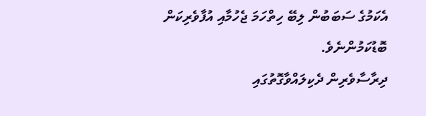އެކަމުގެ ސަބަބުން ލިބޭ ހިތްހަމަ ޖެހުމާއި އުފާވެރިކަން ބޮޑުކަމުންނެވެ.
ދިރާސާވެރިން ދެކިލައްވާގޮތުގައި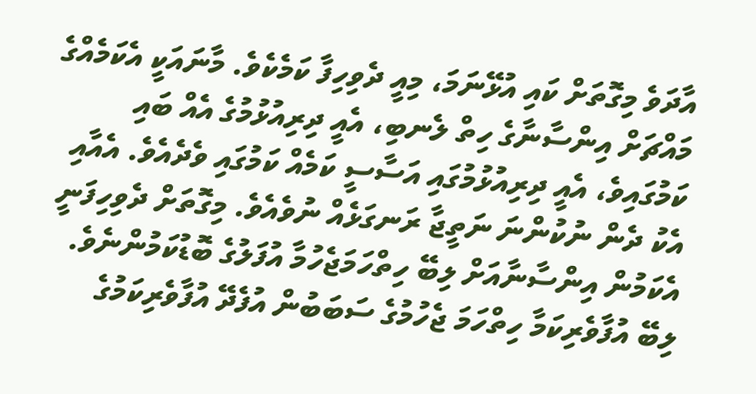އާދަވެ މިގޮތަށް ކައި އުޅޭނަމަ، މިއީ ދެވިހިފާ ކަމެކެވެ. މާނައަކީ އެކަމެއްގެ މައްޗަށް އިންސާނާގެ ހިތް ލެނބި، އެއީ ދިރިއުޅުމުގެ އެއް ބައި ކަމުގައިވެ، އެއީ ދިރިއުޅުމުގައި އަސާސީ ކަމެއް ކަމުގައި ވެދެއެވެ. އެއާއި އެކު ދެން ނުކުންނަ ނަތީޖާ ރަނގަޅެއް ނުވެއެވެ. މިގޮތަށް ދެވިހިފަނީ އެކަމުން އިންސާނާއަށް ލިބޭ ހިތްހަމަޖެހުމާ އުފަލުގެ ބޮޑުކަމުންނެވެ.
ލިބޭ އުފާވެރިކަމާ ހިތްހަމަ ޖެހުމުގެ ސަބަބުން އުފެދޭ އުފާވެރިކަމުގެ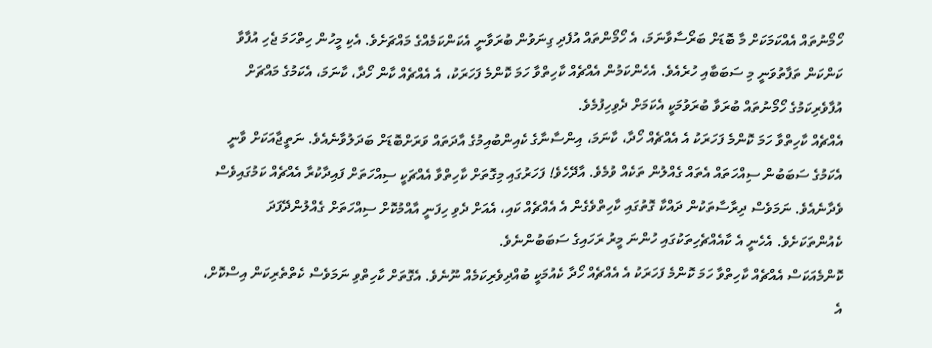ހޯމޯނުތައް އެއްކަމަކަށް މާ ބޮޑަށް ބަރޯސާވާނަމަ، އެ ހޯމޯންތައް އުފެދި ގިނަވުން ބުރަވާނީ އެކަންކަމެއްގެ މައްޗަށެވެ. އެކި މީހުން ހިތްހަމަ ޖެހި އުފާވާ ކަންކަން ތަފާތުވަނީ މި ސަބަބާއި ހުރެއެވެ. އެހެންކަމުން އެއްޗެއް ކާހިތްވާ ހަމަ ކޮންމެ ފަހަރަކު، އެ އެއްޗެއް ކާން ހޯދާ، ކާނަމަ، އެކަމުގެ މައްޗަށް އުފާވެރިކަމުގެ ހޯމޯނުތައް ބުރަވާ ބުރަވުމަކީ އެކަމަށް ދެވިހިފުމެވެ.
އެއްޗެއް ކާހިތްވާ ހަމަ ކޮންމެ ފަހަރަކު އެ އެއްޗެއް ހޯދާ، ކާނަމަ، އިންސާނާގެ ކެއިންބުއިމުގެ އާދަތައް ވަރަށްބޮޑަށް ބަދަލުވާނެއެވެ. ނަތީޖާއަކަށް ވާނީ އެކަމުގެ ސަބަބުން ސިއްހަތައް އެތައް ގެއްލުން ތަކެއް ވުމެވެ. އާދޭހެވެ! ފަހަރުގައި މިގޮތަށް ކާހިތްވާ އެއްޗަކީ ސިއްހަތަށް ފައިދާކުރާ އެއްޗެއް ކަމުގައިވެސް ވެދާނެއެވެ. ނަމަވެސް ދިރާސާތަކުން ދައްކާ ގޮތުގައި ކާހިތްވެގެން އެ އެއްޗެއް ކައި، އެއަށް ދެވި ހިފަނީ އާއްމުކޮށް ސިއްހަތަށް ގެއްލުންދޭފަދަ ކެއުންތަކަށެވެ. އެހެނީ އެ ކާއެއްޗެހިތަކުގައި ހުންނަ މީރު ރަހައިގެ ސަބަބުންނެވެ.
ކޮންމެއަކަސް އެއްޗެއް ކާހިތްވާ ހަމަ ކޮންމެ ފަހަރަކު އެ އެއްޗެއް ހޯދާ ކެއުމަކީ ބުއްދިވެރިކަމެއް ނޫނެވެ. އެގޮތަށް ކާހިތްވި ނަމަވެސް ކެތްތެރިކަން އިސްކޮށް، އެ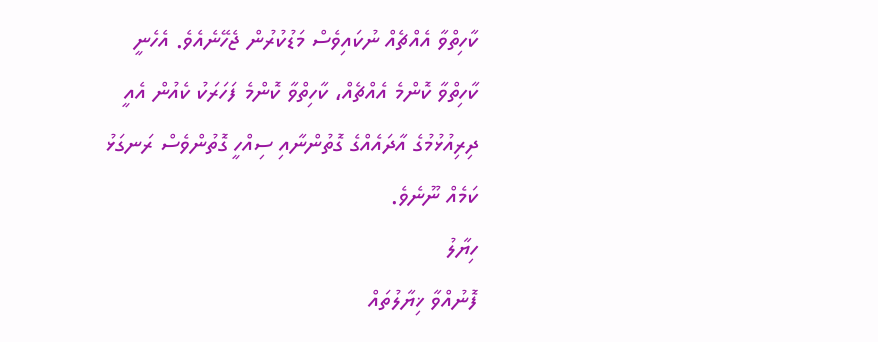ކާހިތްވާ އެއްޗެއް ނުކައިވެސް މަޑުކުރުން ޖެހޭނެއެވެ. އެހެނީ ކާހިތްވާ ކޮންމެ އެއްޗެއް، ކާހިތްވާ ކޮންމެ ފަހަރަކު ކެއުން އެއީ ދިރިއުޅުމުގެ އާދައެއްގެ ގޮތުންނާއި ސިއްހީ ގޮތުންވެސް ރަނގަޅު ކަމެއް ނޫނެވެ.
ހިޔާލު
ފޮނުއްވާ ޚިޔާލުތައް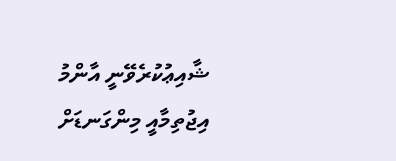ޝާއިޢުކުރެވޭނީ އާންމު އިޖުތިމާއީ މިންގަނޑަށް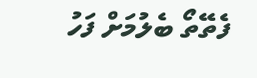ފެތޭތޯ ބެލުމަށް ފަހު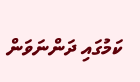ކަމުގައި ދަންނަވަން